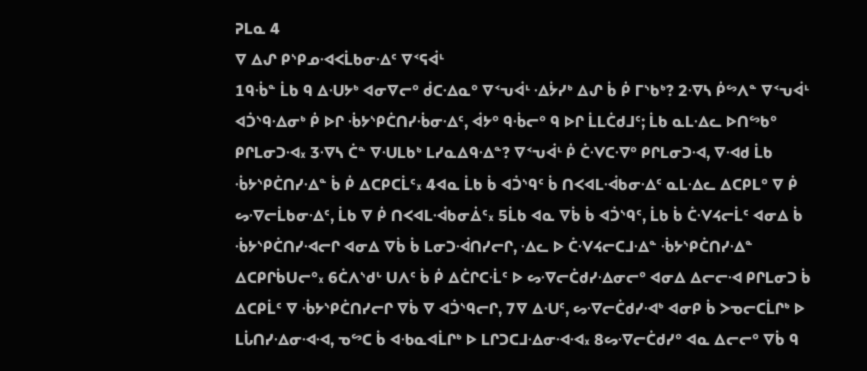ᕈᒪᓇ 4
ᐁ ᐃᔑ ᑭᔅᑭᓄᐗᐸᒫᑲᓂᐎᑦ ᐁᑉᕋᐋᒻ
1ᑫᒀᓐ ᒫᑲ ᑫ ᐃᑗᔭᒃ ᐊᓂᐁᓕᐤ ᑰᑕᐎᓇᐤ ᐁᑉᕃᐋᒻ ᐎᔮᓯᒃ ᐃᔑ ᑳ ᑮ ᒥᔅᑲᒃ? 2ᐌᓴ ᑮᔥᐱᓐ ᐁᑉᕃᐋᒻ ᐊᑑᔅᑫᐎᓂᒃ ᑮ ᐅᒋ ᒀᔭᔅᑭᑖᑎᓯᒀᓂᐎᑦ, ᐋᔭᐤ ᑫᒀᓕᐤ ᑫ ᐅᒋ ᒫᒪᑖᑯᒧᑦ; ᒫᑲ ᓇᒪᐎᓚ ᐅᑎᔥᑲᐤ ᑭᒋᒪᓂᑐᐗ᙮ 3ᐌᓴ ᑖᓐ ᐁᑗᒪᑲᒃ ᒪᓯᓇᐃᑫᐎᓐ? ᐁᑉᕃᐋᒻ ᑮ ᑖᐺᑕᐌᐤ ᑭᒋᒪᓂᑐᐗ, ᐁᐗᑯ ᒫᑲ ᒀᔭᔅᑭᑖᑎᓯᐎᓐ ᑳ ᑮ ᐃᑕᑭᑕᒫᑦ᙮ 4ᐊᓇ ᒫᑲ ᑳ ᐊᑑᔅᑫᑦ ᑳ ᑎᐸᐊᒪᐙᑲᓂᐎᑦ ᓇᒪᐎᓚ ᐃᑕᑭᒪᐤ ᐁ ᑮ ᔕᐌᓕᒫᑲᓂᐎᑦ, ᒫᑲ ᐁ ᑮ ᑎᐸᐊᒪᐙᑲᓂᐄᑦ᙮ 5ᒫᑲ ᐊᓇ ᐁᑳ ᑳ ᐊᑑᔅᑫᑦ, ᒫᑲ ᑳ ᑖᐺᔦᓕᒫᑦ ᐊᓂᐃ ᑳ ᒀᔭᔅᑭᑖᑎᓯᐗᓕᒋ ᐊᓂᐃ ᐁᑳ ᑳ ᒪᓂᑐᐙᑎᓯᓕᒋ, ᐎᓚ ᐅ ᑖᐺᔦᓕᑕᒧᐎᓐ ᒀᔭᔅᑭᑖᑎᓯᐎᓐ ᐃᑕᑭᒋᑳᑌᓕᐤ᙮ 6ᑖᐱᔅᑯᒡ ᑌᐱᑦ ᑳ ᑮ ᐃᑖᒋᑕᒸᑦ ᐅ ᔕᐌᓕᑖᑯᓯᐎᓂᓕᐤ ᐊᓂᐃ ᐃᓕᓕᐗ ᑭᒋᒪᓂᑐ ᑳ ᐃᑕᑭᒫᑦ ᐁ ᒀᔭᔅᑭᑖᑎᓯᓕᒋ ᐁᑳ ᐁ ᐊᑑᔅᑫᓕᒋ, 7ᐁ ᐃᑗᑦ, ᔕᐌᓕᑖᑯᓯᐗᒃ ᐊᓂᑭ ᑳ ᐳᓀᓕᑕᒫᒋᒃ ᐅ ᒪᒑᑎᓯᐎᓂᐗᐗ, ᓀᔥᑕ ᑳ ᐊᑾᓇᐊᒫᒋᒃ ᐅ ᒪᒋᑐᑕᒧᐎᓂᐗᐗ᙮ 8ᔕᐌᓕᑖᑯᓯᐤ ᐊᓇ ᐃᓕᓕᐤ ᐁᑳ ᑫ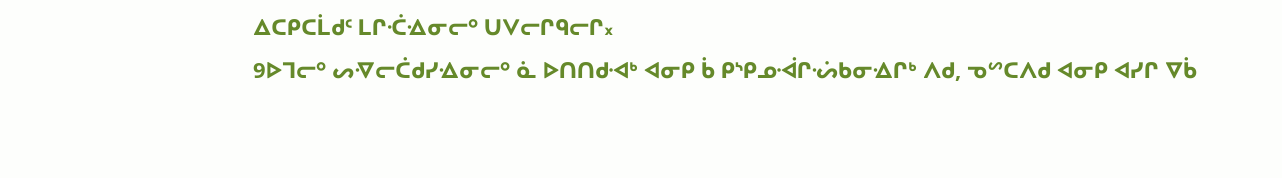ᐃᑕᑭᑕᒫᑯᑦ ᒪᒋᑣᐎᓂᓕᐤ ᑌᐯᓕᒋᑫᓕᒋ᙮
9ᐅᒣᓕᐤ ᔕᐌᓕᑖᑯᓯᐎᓂᓕᐤ ᓈ ᐅᑎᑎᑯᐗᒃ ᐊᓂᑭ ᑳ ᑭᔅᑭᓄᐙᒋᔣᑲᓂᐎᒋᒃ ᐱᑯ, ᓀᔥᑕᐱᑯ ᐊᓂᑭ ᐊᓯᒋ ᐁᑳ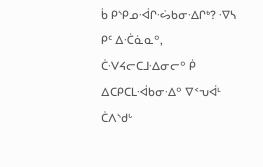ᑳ ᑭᔅᑭᓄᐙᒋᔣᑲᓂᐎᒋᒃ? ᐌᓴ ᑭᑦ ᐃᑣᓈᓇᐤ, ᑖᐺᔦᓕᑕᒧᐎᓂᓕᐤ ᑮ ᐃᑕᑭᑕᒪᐙᑲᓂᐎᐤ ᐁᑉᕃᐋᒻ ᑖᐱᔅᑯᒡ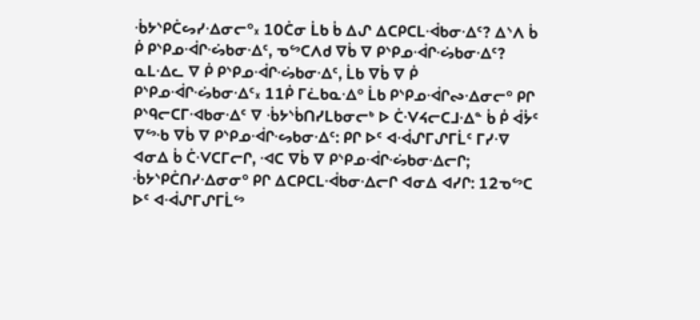ᒀᔭᔅᑭᑖᔕᓯᐎᓂᓕᐤ᙮ 10ᑖᓂ ᒫᑲ ᑳ ᐃᔑ ᐃᑕᑭᑕᒪᐙᑲᓂᐎᑦ? ᐃᔅᐱ ᑳ ᑮ ᑭᔅᑭᓄᐙᒋᔣᑲᓂᐎᑦ, ᓀᔥᑕᐱᑯ ᐁᑳ ᐁ ᑭᔅᑭᓄᐙᒋᔣᑲᓂᐎᑦ? ᓇᒪᐎᓚ ᐁ ᑮ ᑭᔅᑭᓄᐙᒋᔣᑲᓂᐎᑦ, ᒫᑲ ᐁᑳ ᐁ ᑮ ᑭᔅᑭᓄᐙᒋᔣᑲᓂᐎᑦ᙮ 11ᑮ ᒥᓛᑲᓇᐎᐤ ᒫᑲ ᑭᔅᑭᓄᐙᒋᔓᐎᓂᓕᐤ ᑭᒋ ᑭᔅᑫᓕᑕᒥᐗᑲᓂᐎᑦ ᐁ ᒀᔭᔅᑳᑎᓯᒪᑲᓂᓕᒃ ᐅ ᑖᐺᔦᓕᑕᒧᐎᓐ ᑳ ᑮ ᐋᔮᑦ ᐁᔥᑾ ᐁᑳ ᐁ ᑭᔅᑭᓄᐙᒋᔡᑲᓂᐎᑦ: ᑭᒋ ᐅᑦ ᐊᐙᔑᒥᔑᒥᒫᑦ ᒥᓯᐌ ᐊᓂᐃ ᑳ ᑖᐺᑕᒥᓕᒋ, ᐗᑕ ᐁᑳ ᐁ ᑭᔅᑭᓄᐙᒋᔣᑲᓂᐎᓕᒋ; ᒀᔭᔅᑭᑖᑎᓯᐎᓂᓂᐤ ᑭᒋ ᐃᑕᑭᑕᒪᐙᑲᓂᐎᓕᒋ ᐊᓂᐃ ᐊᓯᒋ: 12ᓀᔥᑕ ᐅᑦ ᐊᐙᔑᒥᔑᒥᒫᔥ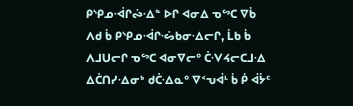ᑭᔅᑭᓄᐙᒋᔔᐎᓐ ᐅᒋ ᐊᓂᐃ ᓀᔥᑕ ᐁᑳ ᐱᑯ ᑳ ᑭᔅᑭᓄᐙᒋᔣᑲᓂᐎᓕᒋ, ᒫᑲ ᑳ ᐱᒧᑌᓕᒋ ᓀᔥᑕ ᐊᓂᐁᓕᐤ ᑖᐺᔦᓕᑕᒧᐎ ᐃᑖᑎᓯᐎᓂᒃ ᑯᑖᐎᓇᐤ ᐁᑉᕃᐋᒻ ᑳ ᑮ ᐋᔮᑦ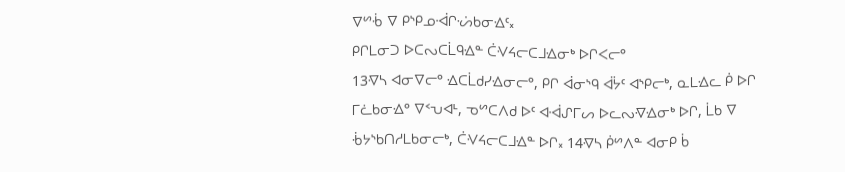ᐁᔥᒀ ᐁ ᑭᔅᑭᓄᐙᒋᔣᑲᓂᐎᑦ᙮
ᑭᒋᒪᓂᑐ ᐅᑕᔓᑕᒫᑫᐎᓐ ᑖᐺᔦᓕᑕᒧᐎᓂᒃ ᐅᒋᐸᓕᐤ
13ᐌᓴ ᐊᓂᐁᓕᐤ ᐎᑕᒫᑯᓯᐎᓂᓕᐤ, ᑭᒋ ᐋᓂᔅᑫ ᐋᔮᑦ ᐊᔅᑭᓕᒃ, ᓇᒪᐎᓚ ᑮ ᐅᒋ ᒥᓛᑲᓂᐎᐤ ᐁᑉᕃᐊᒻ, ᓀᔥᑕᐱᑯ ᐅᑦ ᐊᐙᔑᒥᔕ ᐅᓚᔓᐌᐎᓂᒃ ᐅᒋ, ᒫᑲ ᐁ ᒀᔭᔅᑲᑎᓱᒪᑲᓂᓕᒃ, ᑖᐺᔦᓕᑕᒧᐎᓐ ᐅᒋ᙮ 14ᐌᓴ ᑮᔥᐱᓐ ᐊᓂᑭ ᑳ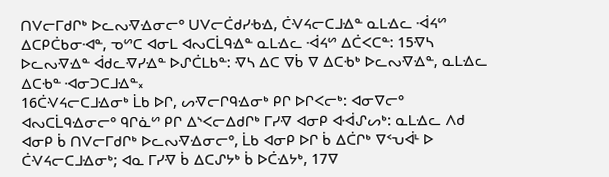ᑎᐯᓕᒥᑯᒋᒃ ᐅᓚᔓᐌᐎᓂᓕᐤ ᑌᐯᓕᑖᑯᓯᑾᐎ, ᑖᐺᔦᓕᑕᒧᐎᓐ ᓇᒪᐎᓚ ᐙᔦᔥ ᐃᑕᑭᑖᑲᓂᐗᓐ, ᓀᔥᑕ ᐊᓂᒪ ᐊᔓᑕᒫᑫᐎᓐ ᓇᒪᐎᓚ ᐙᔦᔥ ᐃᑖᐸᑕᓐ: 15ᐌᓴ ᐅᓚᔓᐌᐎᓐ ᐋᑯᓚᐌᓯᐎᓐ ᐅᔑᑖᒪᑲᓐ: ᐌᓴ ᐃᑕ ᐁᑳ ᐁ ᐃᑕᑾᒃ ᐅᓚᔓᐌᐎᓐ, ᓇᒪᐎᓚ ᐃᑕᑾᓐ ᐗᓂᑐᑕᒧᐎᓐ᙮
16ᑖᐺᔦᓕᑕᒧᐎᓂᒃ ᒫᑲ ᐅᒋ, ᔕᐌᓕᒋᑫᐎᓂᒃ ᑭᒋ ᐅᒋᐸᓕᒃ: ᐊᓂᐁᓕᐤ ᐊᔓᑕᒫᑫᐎᓂᓕᐤ ᑫᒋᓈᔥ ᑭᒋ ᐃᔅᐸᓕᐃᑯᒋᒃ ᒥᓯᐌ ᐊᓂᑭ ᐊᐙᔑᔕᒃ: ᓇᒪᐎᓚ ᐱᑯ ᐊᓂᑭ ᑳ ᑎᐯᓕᒥᑯᒋᒃ ᐅᓚᔓᐌᐎᓂᓕᐤ, ᒫᑲ ᐊᓂᑭ ᐅᒋ ᑳ ᐃᑖᒋᒃ ᐁᑉᕃᐋᒻ ᐅ ᑖᐺᔦᓕᑕᒧᐎᓂᒃ; ᐊᓇ ᒥᓯᐌ ᑳ ᐃᑕᔑᔭᒃ ᑳ ᐅᑖᐎᔭᒃ, 17ᐁ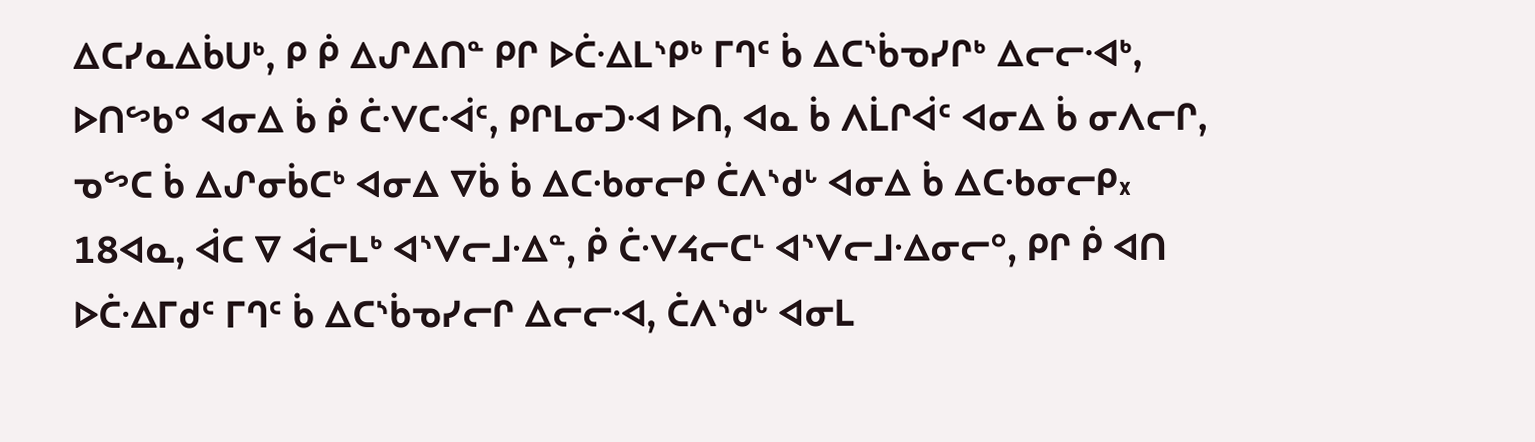ᐃᑕᓯᓇᐃᑳᑌᒃ, ᑭ ᑮ ᐃᔑᐃᑎᓐ ᑭᒋ ᐅᑖᐎᒪᔅᑭᒃ ᒥᒉᑦ ᑳ ᐃᑕᔅᑳᓀᓯᒋᒃ ᐃᓕᓕᐗᒃ, ᐅᑎᔥᑲᐤ ᐊᓂᐃ ᑳ ᑮ ᑖᐺᑕᐙᑦ, ᑭᒋᒪᓂᑐᐗ ᐅᑎ, ᐊᓇ ᑳ ᐱᒫᒋᐋᑦ ᐊᓂᐃ ᑳ ᓂᐱᓕᒋ, ᓀᔥᑕ ᑳ ᐃᔑᓂᑳᑕᒃ ᐊᓂᐃ ᐁᑳ ᑳ ᐃᑕᑾᓂᓕᑭ ᑖᐱᔅᑯᒡ ᐊᓂᐃ ᑳ ᐃᑕᑾᓂᓕᑭ᙮ 18ᐊᓇ, ᐋᑕ ᐁ ᐋᓕᒪᒃ ᐊᔅᐯᓕᒧᐎᓐ, ᑮ ᑖᐺᔦᓕᑕᒻ ᐊᔅᐯᓕᒧᐎᓂᓕᐤ, ᑭᒋ ᑮ ᐊᑎ ᐅᑖᐎᒥᑯᑦ ᒥᒉᑦ ᑳ ᐃᑕᔅᑳᓀᓯᓕᒋ ᐃᓕᓕᐗ, ᑖᐱᔅᑯᒡ ᐊᓂᒪ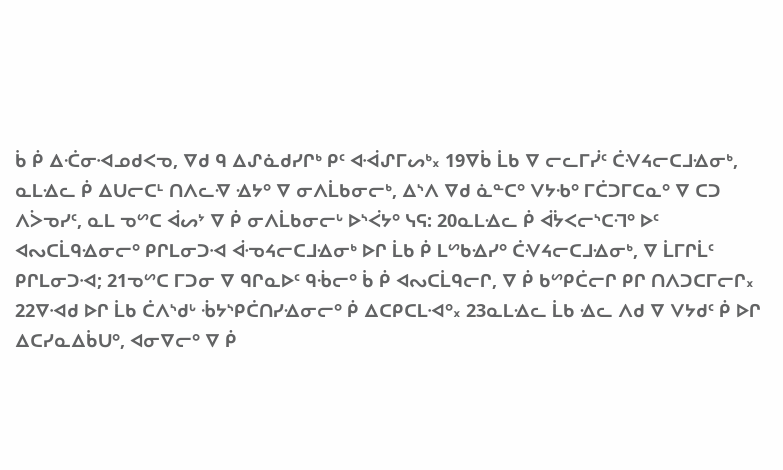ᑳ ᑮ ᐃᑣᓂᐗᓄᑯᐸᓀ, ᐁᑯ ᑫ ᐃᔑᓈᑯᓯᒋᒃ ᑭᑦ ᐊᐙᔑᒥᔕᒃ᙮ 19ᐁᑳ ᒫᑲ ᐁ ᓕᓚᒥᓰᑦ ᑖᐺᔦᓕᑕᒧᐎᓂᒃ, ᓇᒪᐎᓚ ᑮ ᐃᑌᓕᑕᒻ ᑎᐱᓚᐌ ᐎᔭᐤ ᐁ ᓂᐱᒫᑲᓂᓕᒃ, ᐃᔅᐱ ᐁᑯ ᓈᓐᑕᐤ ᐯᔭᑾᐤ ᒥᑖᑐᒥᑕᓇᐤ ᐁ ᑕᑐ ᐱᐴᓀᓯᑦ, ᓇᒪ ᓀᔥᑕ ᐋᔕᔾ ᐁ ᑮ ᓂᐱᒫᑲᓂᓕᒡ ᐅᔅᐹᔭᐤ ᓭᕋ: 20ᓇᒪᐎᓚ ᑮ ᐋᔮᐸᓕᔅᑕᒬᐤ ᐅᑦ ᐊᔓᑕᒫᑫᐎᓂᓕᐤ ᑭᒋᒪᓂᑐᐗ ᐋᓉᔦᓕᑕᒧᐎᓂᒃ ᐅᒋ ᒫᑲ ᑮ ᒪᔥᑲᐎᓯᐤ ᑖᐺᔦᓕᑕᒧᐎᓂᒃ, ᐁ ᒫᒥᒋᒫᑦ ᑭᒋᒪᓂᑐᐗ; 21ᓀᔥᑕ ᒥᑐᓂ ᐁ ᑫᒋᓇᐅᑦ ᑫᒀᓕᐤ ᑳ ᑮ ᐊᔓᑕᒫᑫᓕᒋ, ᐁ ᑮ ᑲᔥᑭᑖᓕᒋ ᑭᒋ ᑎᐱᑐᑕᒥᓕᒋ᙮ 22ᐁᐗᑯ ᐅᒋ ᒫᑲ ᑖᐱᔅᑯᒡ ᒀᔭᔅᑭᑖᑎᓯᐎᓂᓕᐤ ᑮ ᐃᑕᑭᑕᒪᐗᐤ᙮ 23ᓇᒪᐎᓚ ᒫᑲ ᐎᓚ ᐱᑯ ᐁ ᐯᔭᑯᑦ ᑮ ᐅᒋ ᐃᑕᓯᓇᐃᑳᑌᐤ, ᐊᓂᐁᓕᐤ ᐁ ᑮ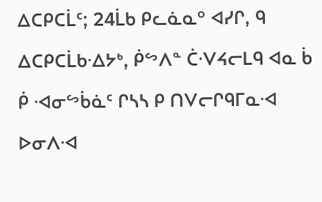ᐃᑕᑭᑕᒫᑦ; 24ᒫᑲ ᑭᓚᓈᓇᐤ ᐊᓯᒋ, ᑫ ᐃᑕᑭᑕᒫᑲᐎᔭᒃ, ᑮᔥᐱᓐ ᑖᐺᔦᓕᒪᑫ ᐊᓇ ᑳ ᑮ ᐗᓂᔥᑳᓈᑦ ᒋᓴᓴ ᑭ ᑎᐯᓕᒋᑫᒥᓇᐗ ᐅᓂᐱᐗ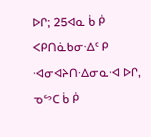ᐅᒋ; 25ᐊᓇ ᑳ ᑮ ᐸᑭᑎᓈᑲᓂᐎᑦ ᑭ ᐗᓂᐊᔨᑎᐎᓂᓇᐗ ᐅᒋ, ᓀᔥᑕ ᑳ ᑮ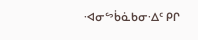ᐗᓂᔥᑳᓈᑲᓂᐎᑦ ᑭᒋ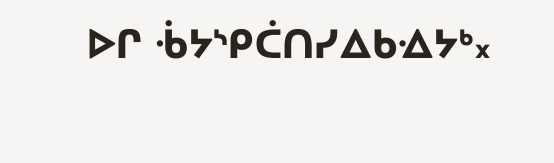ᐅᒋ ᒀᔭᔅᑭᑖᑎᓯᐃᑲᐎᔭᒃ᙮